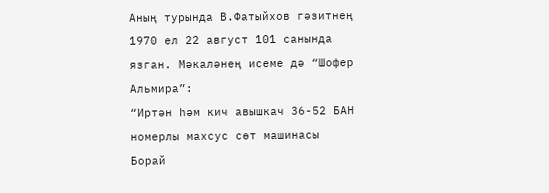Аның турында В.Фатыйхов гәзитнең 1970 ел 22 август 101 санында язган. Мәкаләнең исеме дә “Шофер Альмира”:
“Иртән һәм кич авышкач 36-52 БАН номерлы махсус сөт машинасы Борай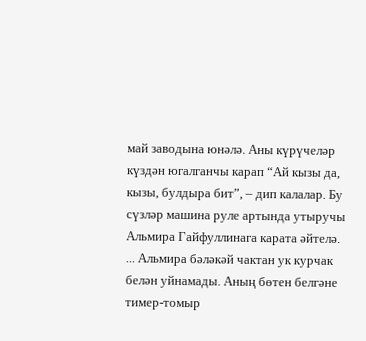май заводына юнәлә. Аны күрүчеләр күздән югалганчы карап “Ай кызы да, кызы, булдыра бит”, – дип калалар. Бу сүзләр машина руле артында утыручы Альмира Гайфуллинага карата әйтелә.
... Альмира бәләкәй чактан ук курчак белән уйнамады. Аның бөтен белгәне тимер-томыр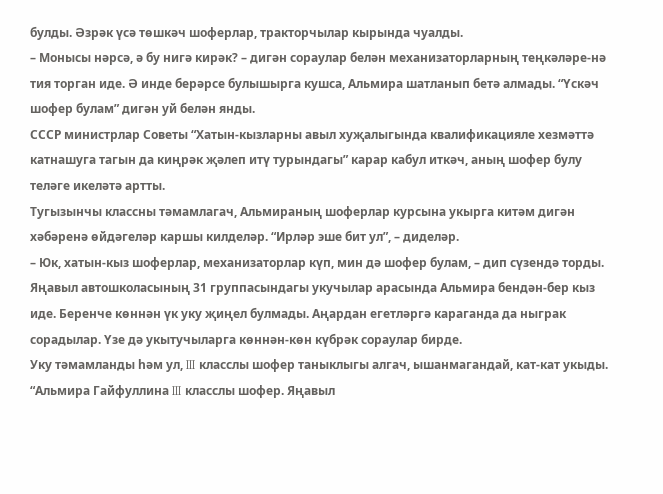булды. Әзрәк үсә төшкәч шоферлар, тракторчылар кырында чуалды.
– Монысы нәрсә, ә бу нигә кирәк? – дигән сораулар белән механизаторларның теңкәләре-нә тия торган иде. Ә инде берәрсе булышырга кушса, Альмира шатланып бетә алмады. “Үскәч шофер булам” дигән уй белән янды.
СССР министрлар Советы “Хатын-кызларны авыл хуҗалыгында квалификацияле хезмәттә катнашуга тагын да киңрәк җәлеп итү турындагы” карар кабул иткәч, аның шофер булу теләге икеләтә артты.
Тугызынчы классны тәмамлагач, Альмираның шоферлар курсына укырга китәм дигән хәбәренә өйдәгеләр каршы килделәр. “Ирләр эше бит ул”, – диделәр.
– Юк, хатын-кыз шоферлар, механизаторлар күп, мин дә шофер булам, – дип сүзендә торды.
Яңавыл автошколасының 31 группасындагы укучылар арасында Альмира бендән-бер кыз иде. Беренче көннән үк уку җиңел булмады. Аңардан егетләргә караганда да ныграк сорадылар. Үзе дә укытучыларга көннән-көн күбрәк сораулар бирде.
Уку тәмамланды һәм ул, III класслы шофер таныклыгы алгач, ышанмагандай, кат-кат укыды. “Альмира Гайфуллина III класслы шофер. Яңавыл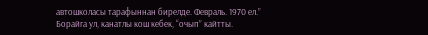автошколасы тарафыннан бирелде. Февраль. 1970 ел.”
Борайга ул, канатлы кош кебек, “очып” кайтты.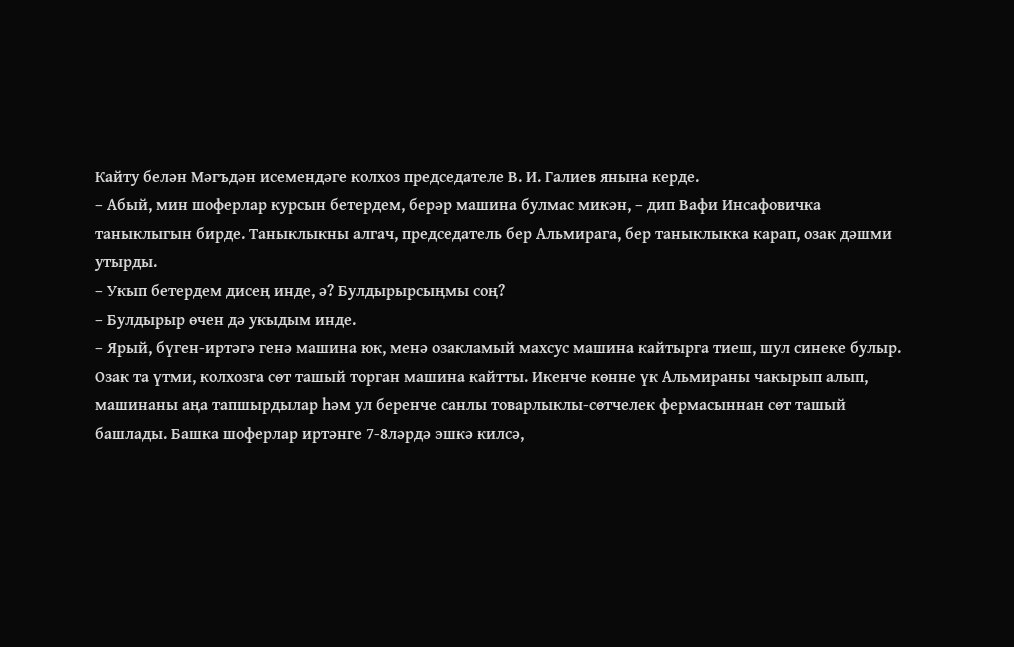Кайту белән Мәгъдән исемендәге колхоз председателе В. И. Галиев янына керде.
– Абый, мин шоферлар курсын бетердем, берәр машина булмас микән, – дип Вафи Инсафовичка таныклыгын бирде. Таныклыкны алгач, председатель бер Альмирага, бер таныклыкка карап, озак дәшми утырды.
– Укып бетердем дисең инде, ә? Булдырырсыңмы соң?
– Булдырыр өчен дә укыдым инде.
– Ярый, бүген-иртәгә генә машина юк, менә озакламый махсус машина кайтырга тиеш, шул синеке булыр.
Озак та үтми, колхозга сөт ташый торган машина кайтты. Икенче көнне үк Альмираны чакырып алып, машинаны аңа тапшырдылар һәм ул беренче санлы товарлыклы-сөтчелек фермасыннан сөт ташый башлады. Башка шоферлар иртәнге 7-8ләрдә эшкә килсә,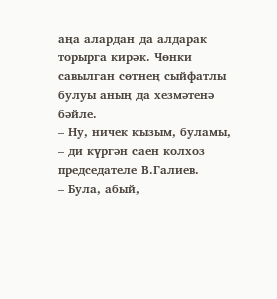аңа алардан да алдарак торырга кирәк. Чөнки савылган сөтнең сыйфатлы булуы аның да хезмәтенә бәйле.
– Ну, ничек кызым, буламы, – ди күргән саен колхоз председателе В.Галиев.
– Була, абый,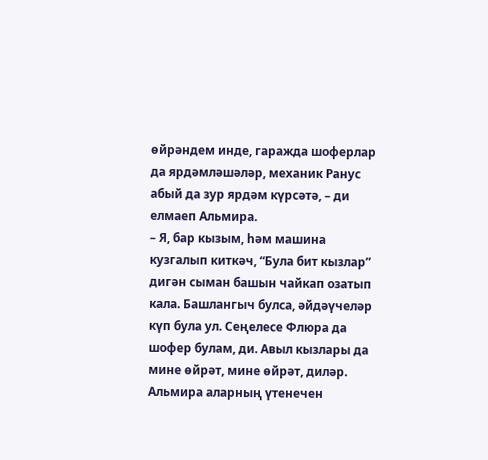өйрәндем инде, гаражда шоферлар да ярдәмләшәләр, механик Ранус абый да зур ярдәм күрсәтә, – ди елмаеп Альмира.
– Я, бар кызым, һәм машина кузгалып киткәч, “Була бит кызлар” дигән сыман башын чайкап озатып кала. Башлангыч булса, әйдәүчеләр күп була ул. Сеңелесе Флюра да шофер булам, ди. Авыл кызлары да мине өйрәт, мине өйрәт, диләр. Альмира аларның үтенечен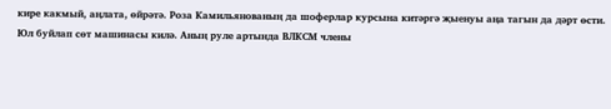кире какмый, аңлата, өйрәтә. Роза Камильянованың да шоферлар курсына китәргә җыенуы аңа тагын да дәрт өсти.
Юл буйлап сөт машинасы килә. Аның руле артында ВЛКСМ члены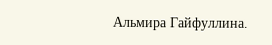Альмира Гайфуллина.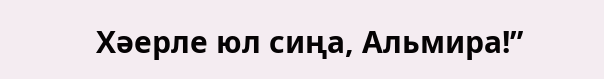Хәерле юл сиңа, Альмира!”